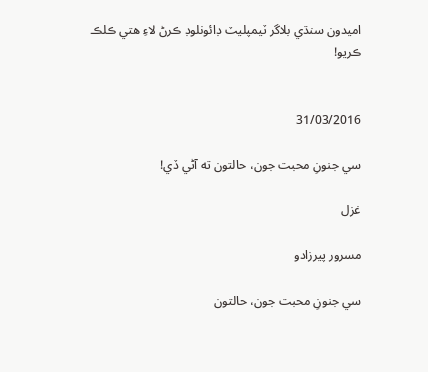امیدون سنڌي بلاگر ٽيمپليٽ ڊائونلوڊ ڪرڻ لاءِ هتي ڪلڪ ڪريو!


31/03/2016

سي جنونِ محبت جون، حالتون ته آڻي ڏي!

غزل

مسرور پیرزادو

سي جنونِ محبت جون، حالتون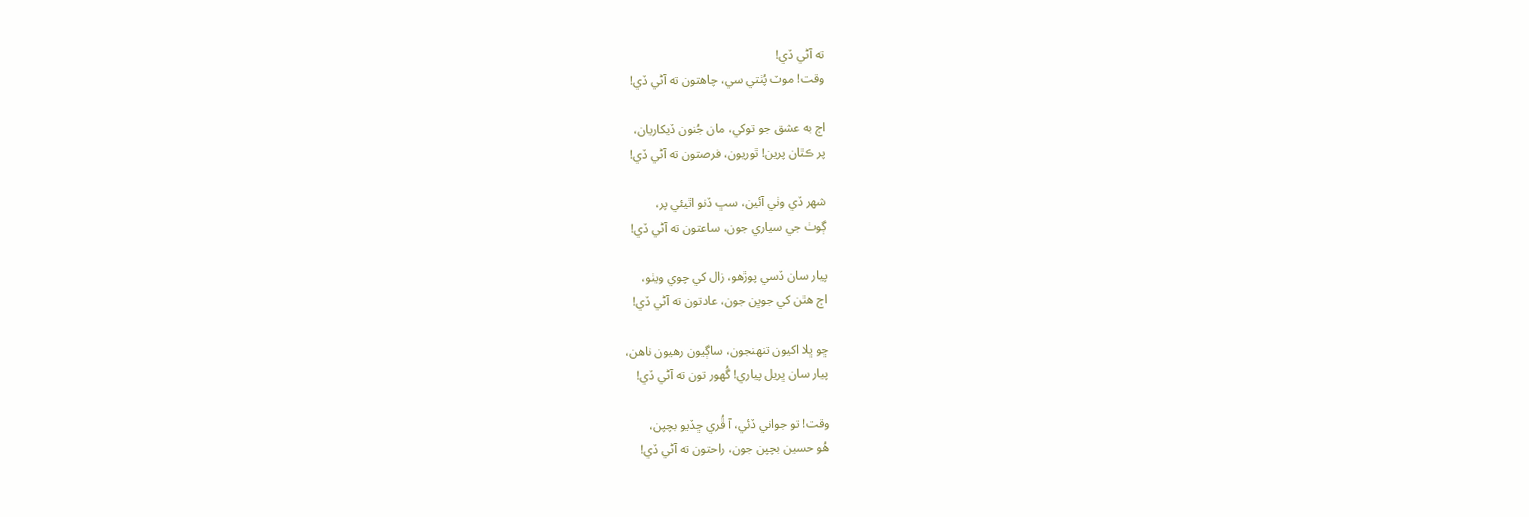ته آڻي ڏي!
وقت! موٽ پُٺتي سي، چاهتون ته آڻي ڏي!

اڄ به عشق جو توکي، مان جُنون ڏيکاريان،
پر ڪٿان پرين! ٿوريون، فرصتون ته آڻي ڏي!

شهر ڏي وٺي آئين، سڀ ڏنو اٿيئي پر،
ڳوٺ جي سياري جون، ساعتون ته آڻي ڏي!

پيار سان ڏسي پوڙهو، زال کي چوي ويٺو،
اڄ هٿن کي جوڀن جون، عادتون ته آڻي ڏي!

ڇو ڀلا اکيون تنهنجون، ساڳيون رهيون ناهن،
پيار سان ڀريل پياري! گُهور تون ته آڻي ڏي!

وقت! تو جواني ڏئي، آ ڦُري ڇڏيو بچپن،
هُو حسين بچپن جون، راحتون ته آڻي ڏي!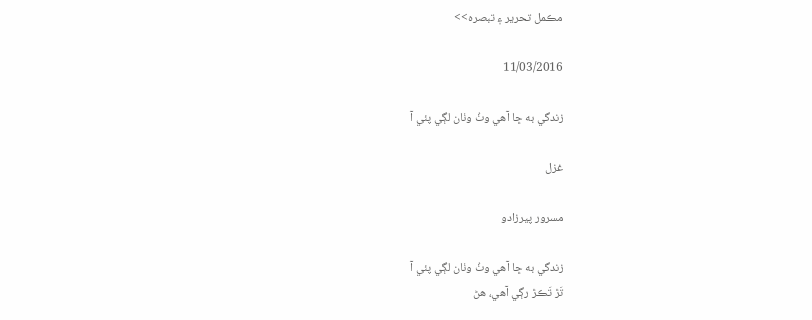مڪمل تحرير ۽ تبصره>>

11/03/2016

زندگي به ڇا آهي وٺُ وٺان لڳي پئي آ

غزل

مسرور پيرزادو

زندگي به ڇا آهي وٺُ وٺان لڳي پئي آ
تَڙ تَڪڙ رڳي آهي، هڻ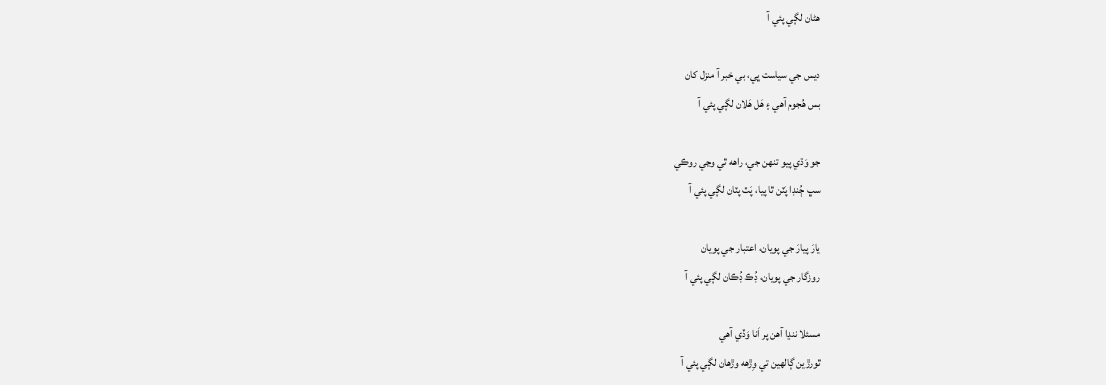هڻان لڳي پئي آ

ديس جي سياست ڀي، بي خبر آ منزل کان
بس هُجوم آهي ۽ هَل هَلان لڳي پئي آ

جو وَڌي پيو تنهن جي، راهه ٿي وڃي روڪي
سڀ ڄُنڊا پَٽن ٿا پيا، پَٽ پٽان لڳي پئي آ

يارَ پيارَ جي پويان، اعتبار جي پويان
روزگار جي پويان، ڊُڪ ڊُڪان لڳي پئي آ

مسئلا ننڍا آهن پر اَنا وَڏي آهي
ٿورڙين ڳالهين تي وِڙهه وڙهان لڳي پئي آ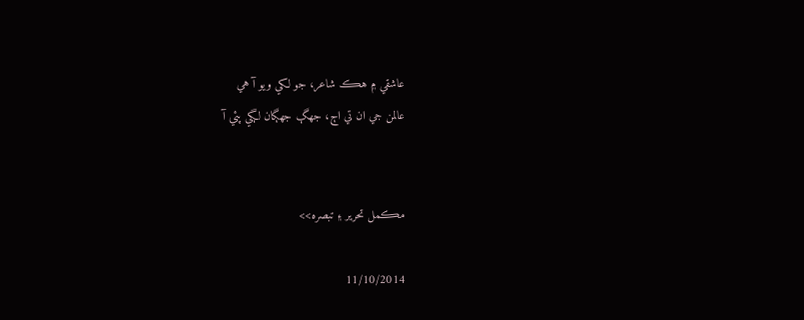عاشقي ۾ هڪ شاعر، جو لکي ويو آ هي
عالمن جي ان تي اڄ، جهڳ جهڳان لڳي پئي آ


مڪمل تحرير ۽ تبصره>>

11/10/2014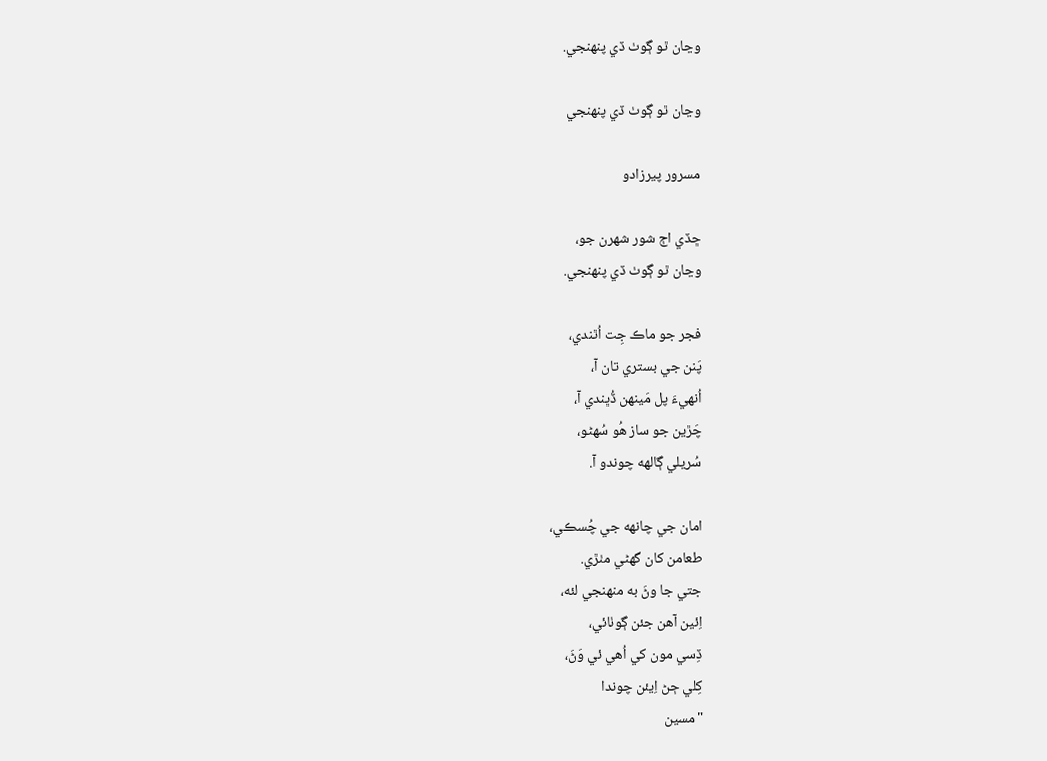وڃان ٿو ڳوٺ ڏي پنهنجي.

وڃان ٿو ڳوٺ ڏي پنهنجي

مسرور پيرزادو

ڇڏي اڄ شور شهرن جو،
وڃان ٿو ڳوٺ ڏي پنهنجي.

فجر جو ماڪ جِت اُٿندي،
پَنن جي بستري تان آ،
اُنھيءَ پل مَينھن ڏُڀندي آ،
چَڙين جو ساز هُو سُهڻو،
سُريلي ڳالھه چوندو آ.

امان جي چانھه جي چُسڪي،
طعامن کان گھڻي مٺڙي.
جتي جا وڻَ به منهنجي لئه،
اِئين آهن جئن ڳوٺائي،
ڏِسي مون کي اُهي ئي وَڻَ،
کِلي ڄڻ اِيئن چوندا
"مسين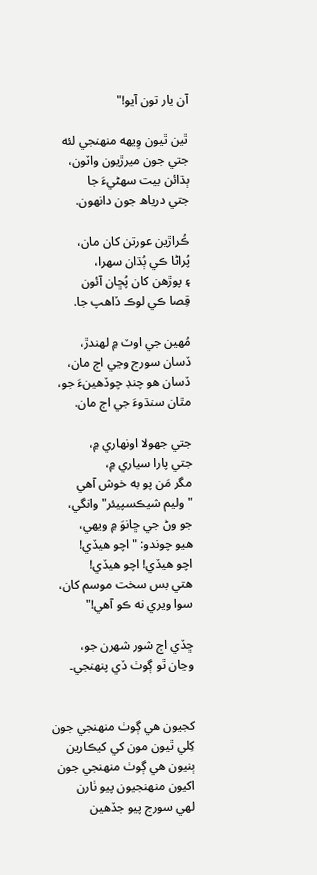آن يار تون آيو!"

ٿين ٿيون وِيھه منهنجي لئه
جتي جون ميرڙيون واٽون،
ٻڌائن بيت سھڻيءَ جا
جتي درياھ جون دانھون.

ڪُراڙين عورتن کان مان،
پُراڻا ڪي ٻُڌان سهرا،
۽ پوڙهن کان پُڇان آئون
قِصا ڪي لوڪ ڏاهپ جا.

مُهين جي اوٽ ۾ لهندڙ،
ڏسان سورج وڃي اڄ مان،
ڏسان هو چنڊ چوڏهينءَ جو،
مٿان سنڌوءَ جي اڄ مان.

جتي جهولا اونهاري ۾،
جتي پارا سياري ۾،
مگر مَن پو به خوش آهي
"وليم شيڪسپيئر" وانگي،
جو وڻ جي ڇانوَ ۾ ويهي،
هيو چوندو: "اچو هيڏي!
اچو هيڏي! اچو هيڏي!
هتي بس سخت موسم کان،
سوا ويري نه ڪو آهي!"

ڇڏي اڄ شور شهرن جو،
وڃان ٿو ڳوٺ ڏي پنهنجي۔


کجيون هي ڳوٺ منهنجي جون
کِلي ٿيون مون کي کيڪارين
ٻنيون هي ڳوٺ منهنجي جون
اکيون منهنجيون پيو ٺارن
لهي سورج پيو جڏهين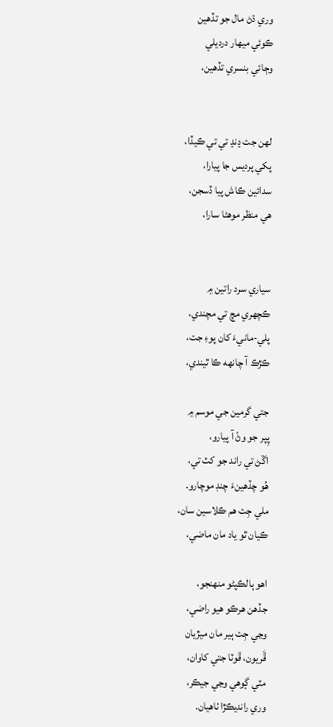وري ڌڻ مال جو تڏهين
ڪوئي ميهار درديلي
وڄائي بنسري تڏهين،


لهن جت ڍنڍ تي تي ڪيڏا،
پکي پرديس جا پيارا،
سدائين ڪاش پيا ڏسجن،
هي منظر موهڻا سارا،


سياري سرد راتين ۾
ڪچهري مچ تي مچندي،
پلي-مانيءَ کان پوءِ جت،
ڪڙڪ آ چانهه ڪا ٿيندي،

جتي گرمين جي موسم ۾
پِپر جو وڻّ آ پيارو،
اڱڻ تي راند جو کٽ تي،
هُو چڏهينءَ چنڊ موچارو.
ملي جِت هم ڪلاسين سان،
ڪيان ٿو ياد مان ماضي،

اهو ٻالڪپڻو منهنجو،
جڏهن هرڪو هيو راضي،
وڃي جِت ٻير مان ميڙيان
ڦَريون، ڦوٽا جتي کاوان،
مٽي ڳوهي وڃي جيڪر،
وري رانديڪڙا ٺاهيان.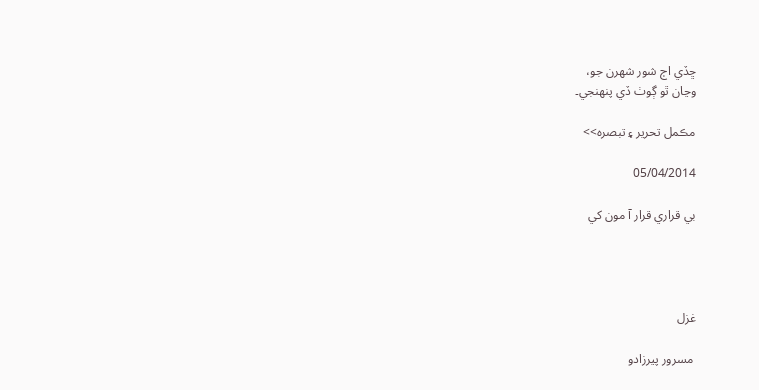ڇڏي اڄ شور شهرن جو،
وڃان ٿو ڳوٺ ڏي پنهنجي۔

مڪمل تحرير ۽ تبصره>>

05/04/2014

بي قراري قرار آ مون کي




غزل

 مسرور پيرزادو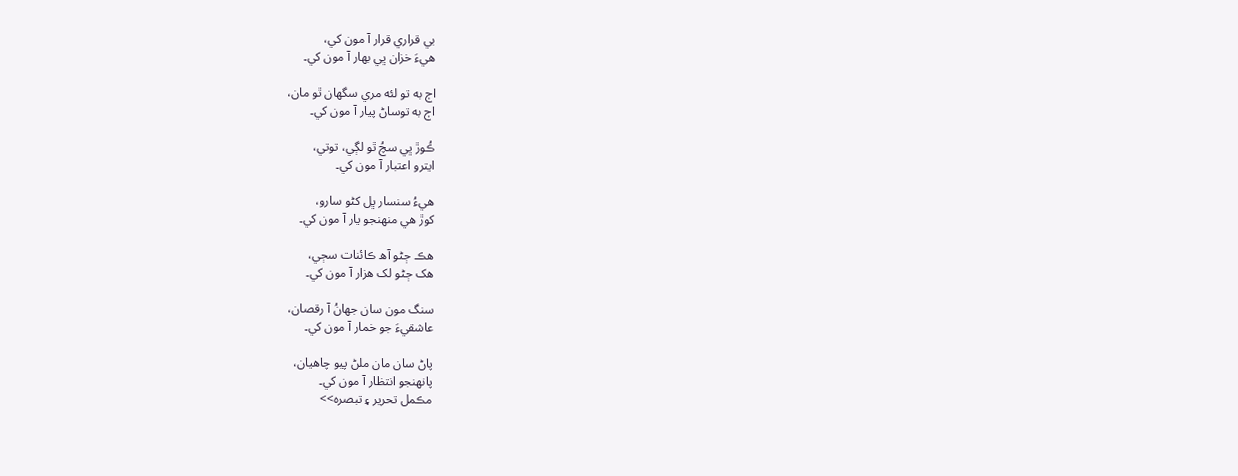بي قراري قرار آ مون کي،
ھيءَ خزان ڀي بھار آ مون کي۔

اڄ به تو لئه مري سگھان ٿو مان،
اڄ به توساڻ پيار آ مون کي۔

ڪُوڙ ڀي سچُ ٿو لڳي، توتي،
ايترو اعتبار آ مون کي۔

ھيءُ سنسار ڀل کڻو سارو،
کوڙ ھي منھنجو يار آ مون کي۔

ھڪ ڄڻو آھ ڪائنات سڄي،
ھک ڄڻو لک ھزار آ مون کي۔

سنگ مون سان جھانُ آ رقصان،
عاشقيءَ جو خمار آ مون کي۔

پاڻ سان مان ملڻ پيو چاھيان،
پانھنجو انتظار آ مون کي۔
مڪمل تحرير ۽ تبصره>>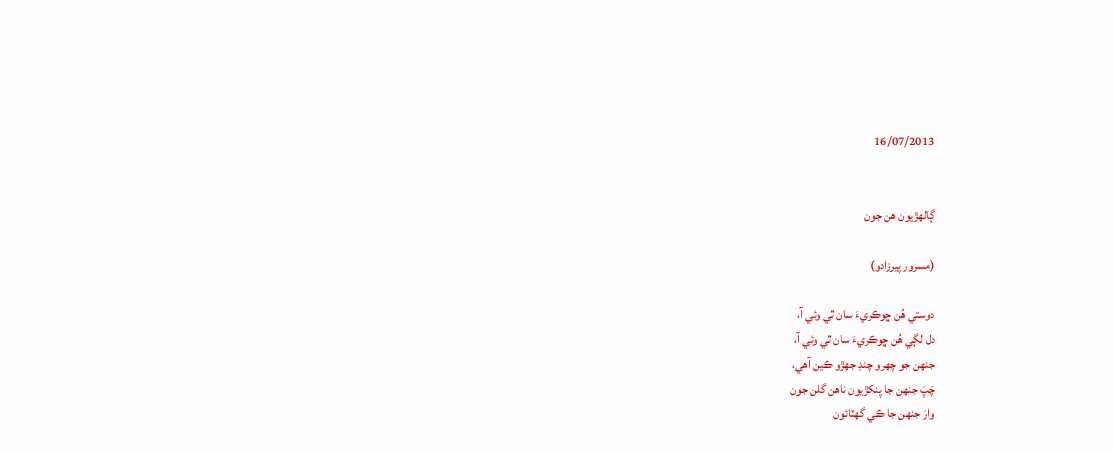16/07/2013


ڳالهڙيون هن جون

(مسرور پيرزادو)

دوستي هُن ڇوڪريءَ سان ٿي وئي آ،
دل لڳي هُن ڇوڪريءَ سان ٿي وئي آ،
جنهن جو چهرو چنڊ جهڙو ڪين آهي،
چَپَ جنهن جا پنکڙيون ناهن گلن جون
وارَ جنهن جا ڪي گهٽائون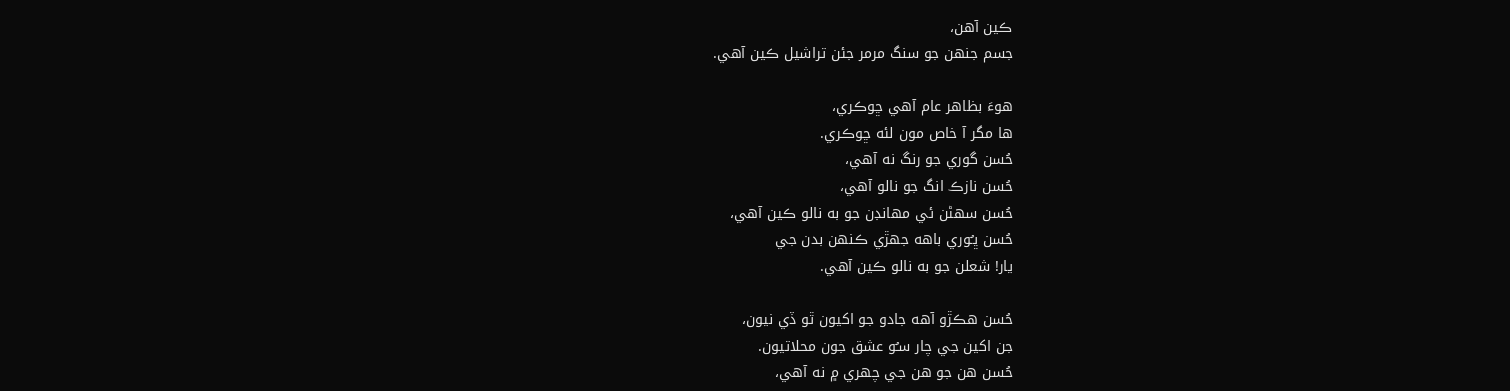ڪين آهن،
جسم جنهن جو سنگ مرمر جئن تراشيل ڪين آهي.

هوءَ بظاهر عام آهي ڇوڪري،
ها مگر آ خاص مون لئه ڇوڪري.
حُسن گوري جو رنگ نه آهي،
حُسن نازڪ انگ جو نالو آهي،
حُسن سهڻن ئي مهانڊن جو به نالو ڪين آهي،
حُسن ڀـُوري باهه جهڙي ڪنهن بدن جي
يار! شعلن جو به نالو ڪين آهي.

حُسن هڪڙو آهه جادو جو اکيون ٿو ڏي نيون،
جن اکين جي چار سـُو عشق جون محلاتيون.
حُسن هن جو هن جي چهري ۾ نه آهي،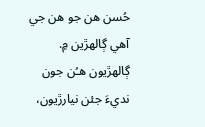حُسن هن جو هن جي آهي ڳالهڙين ۾.
ڳالهڙيون هـُن جون نديءَ جئن نيارڙيون،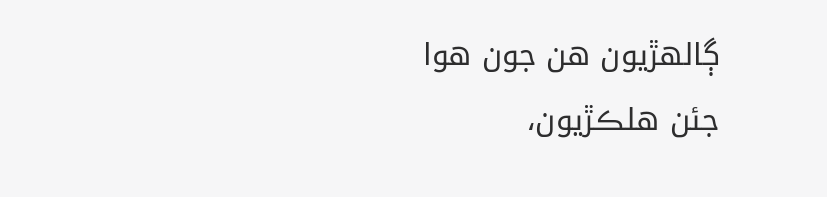ڳالهڙيون هن جون هوا جئن هلڪڙيون،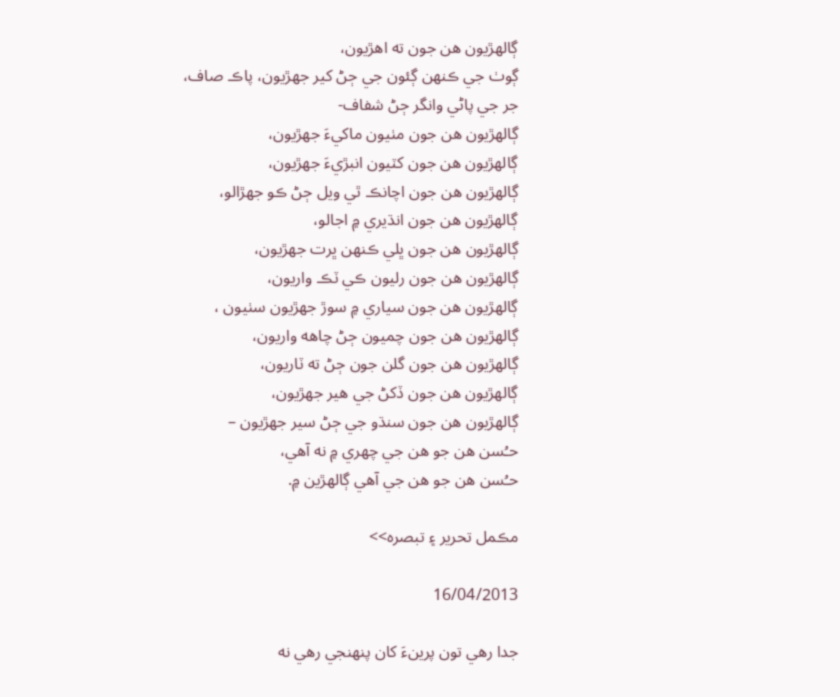ڳالهڙيون هن جون ته اهڙيون،
ڳوٺ جي ڪنهن ڳئون جي ڄڻ کير جهڙيون، پاڪ صاف،
جر جي پاڻي وانگر ڄڻ شفاف-
ڳالهڙيون هن جون مٺيون ماکيءَ جهڙيون،
ڳالهڙيون هن جون کٽيون انبڙيءَ جهڙيون،
ڳالهڙيون هن جون اچانڪ ٿي ويل ڄڻ ڪو جهڙالو،
ڳالهڙيون هن جون انڌيري ۾ اجالو،
ڳالهڙيون هن جون ڀلي ڪنهن ڀرت جهڙيون،
ڳالهڙيون هن جون رليون ڪي ٽڪ واريون،
ڳالهڙيون هن جون سياري ۾ سوڙ جهڙيون سٺيون ،
ڳالهڙيون هن جون چميون ڄڻ چاهه واريون،
ڳالهڙيون هن جون گلن جون ڄڻ ته ٽاريون،
ڳالهڙيون هن جون ڏکڻ جي هير جهڙيون،
ڳالهڙيون هن جون سنڌو جي ڄڻ سير جهڙيون –
حـُسن هن جو هن جي چهري ۾ نه آهي،
حـُسن هن جو هن جي آهي ڳالهڙين ۾.

مڪمل تحرير ۽ تبصره>>

16/04/2013

جدا رهي تون پرينءَ کان پنهنجي رهي نه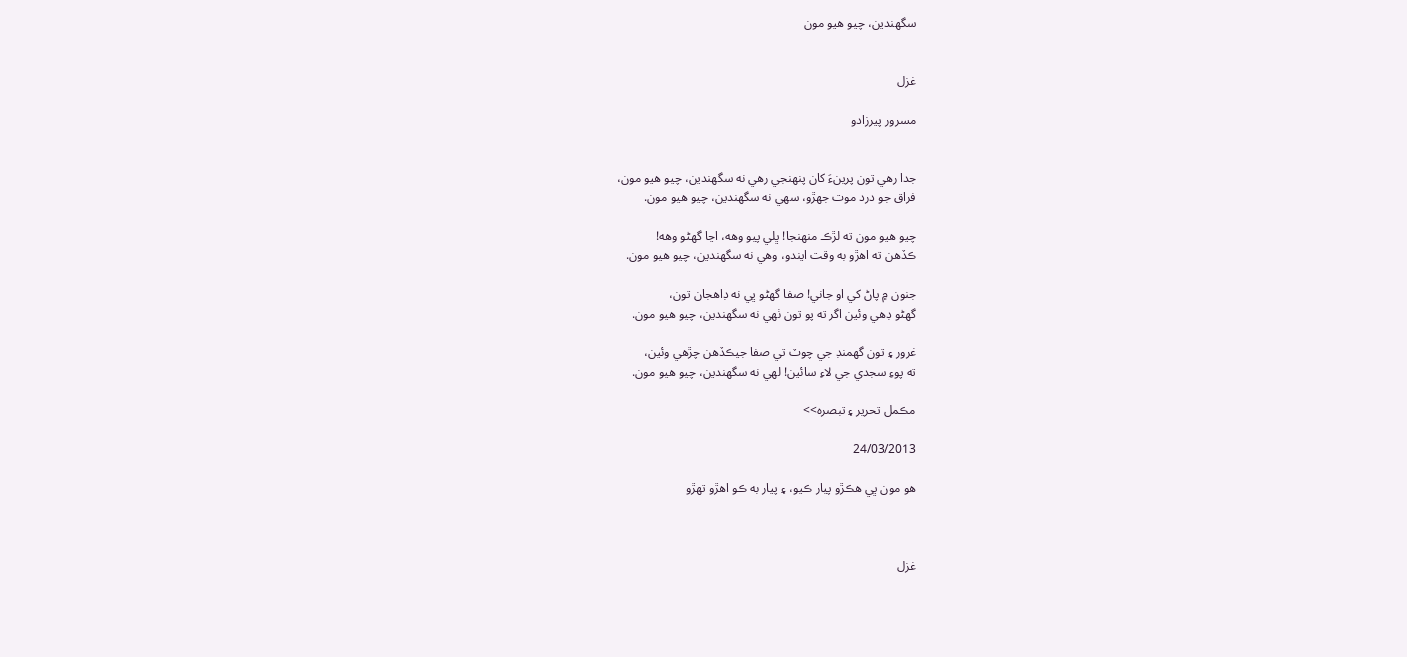سگهندين، چيو هيو مون


غزل

مسرور پيرزادو


جدا رهي تون پرينءَ کان پنهنجي رهي نه سگهندين، چيو هيو مون،
فراق جو درد موت جهڙو، سهي نه سگهندين، چيو هيو مون.

چيو هيو مون ته لڙڪ منهنجا! ڀلي پيو وهه، اڃا گهڻو وهه!
ڪڏهن ته اهڙو به وقت ايندو، وهي نه سگهندين، چيو هيو مون.

جنون ۾ پاڻ کي او جاني! صفا گهڻو ڀي نه ڊاهجان تون،
گهڻو ڊهي وئين اگر ته پو تون ٺهي نه سگهندين، چيو هيو مون.

غرور ۽ تون گهمنڊ جي چوٽ تي صفا جيڪڏهن چڙهي وئين،
ته پوءِ سجدي جي لاءِ سائين! لهي نه سگهندين، چيو هيو مون.

مڪمل تحرير ۽ تبصره>>

24/03/2013

هو مون ڀي هڪڙو پيار ڪيو، ۽ پيار به ڪو اهڙو تهڙو



غزل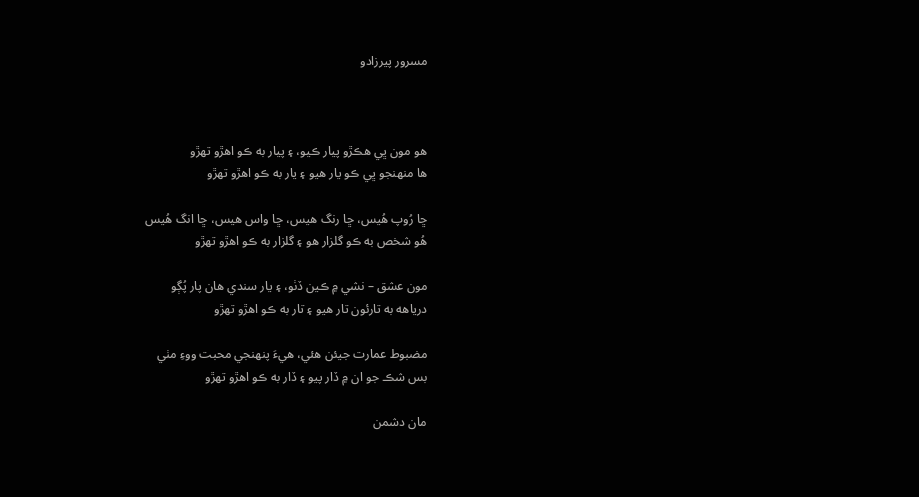مسرور پيرزادو



هو مون ڀي هڪڙو پيار ڪيو، ۽ پيار به ڪو اهڙو تهڙو
ها منهنجو ڀي ڪو يار هيو ۽ يار به ڪو اهڙو تهڙو

ڇا رُوپ هُيس، ڇا رنگ هيس، ڇا واس هيس، ڇا انگ هُيس
هُو شخص به ڪو گلزار هو ۽ گلزار به ڪو اهڙو تهڙو

مون عشق – نشي ۾ ڪين ڏٺو، ۽ يار سندي هان پار پُڳو
درياهه به تارئون تار هيو ۽ تار به ڪو اهڙو تهڙو

مضبوط عمارت جيئن هئي، هيءَ پنهنجي محبت ووءِ مٺي
بس شڪ جو ان ۾ ڏار پيو ۽ ڏار به ڪو اهڙو تهڙو

مان دشمن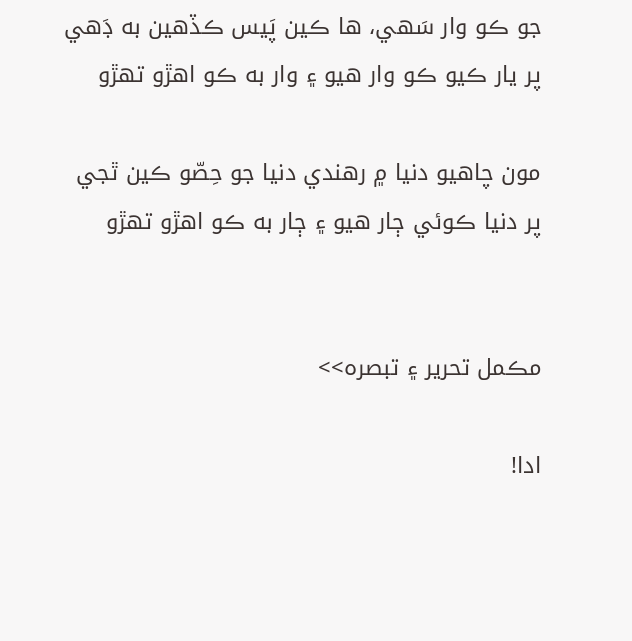جو ڪو وار سَهي، ها ڪين پَيس ڪڏهين به ڊَهي
پر يار ڪيو ڪو وار هيو ۽ وار به ڪو اهڙو تهڙو

مون چاهيو دنيا ۾ رهندي دنيا جو حِصّو ڪين ٿجي
پر دنيا ڪوئي ڄار هيو ۽ ڄار به ڪو اهڙو تهڙو


مڪمل تحرير ۽ تبصره>>

ادا!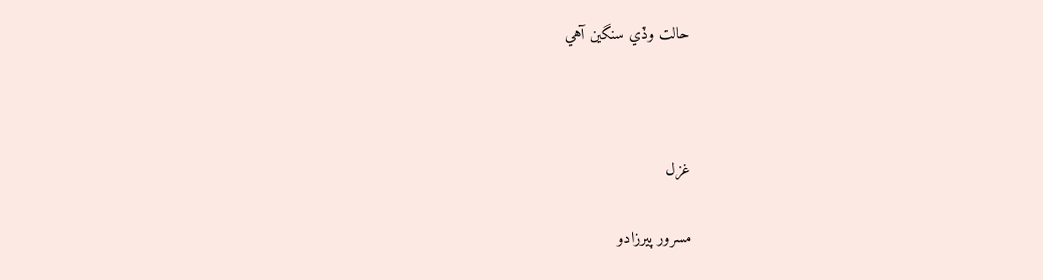حالت وڏي سنگين آهي



غزل

مسرور پيرزادو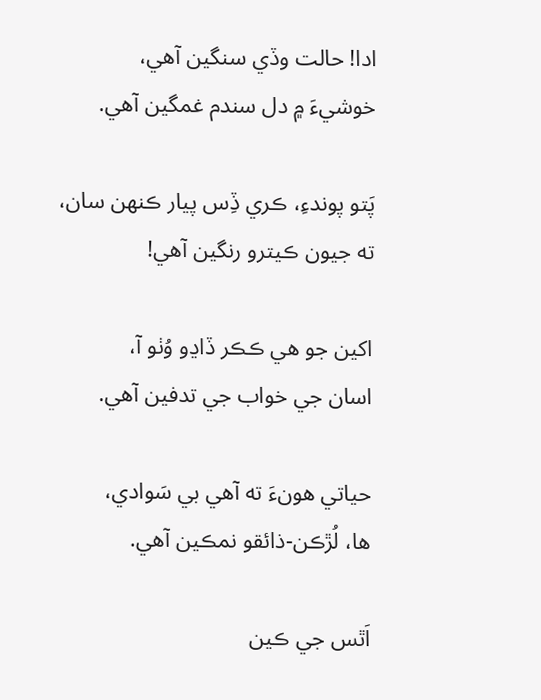ادا! حالت وڏي سنگين آهي،
خوشيءَ ۾ دل سندم غمگين آهي.

پَتو پوندءِ، ڪري ڏِس پيار ڪنهن سان،
ته جيون ڪيترو رنگين آهي!

اکين جو هي ڪڪر ڏاڍو وُٺو آ،
اسان جي خواب جي تدفين آهي.

حياتي هونءَ ته آهي بي سَوادي،
ها، لُڙڪن-ذائقو نمڪين آهي.

اَٿس جي ڪين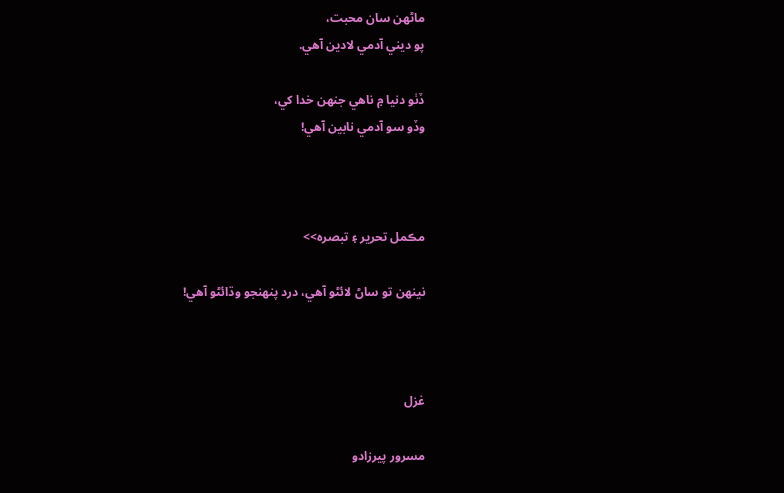ماڻهن سان محبت،
پو ديني آدمي لادين آهي.

ڏٺو دنيا ۾ ناهي جنهن خدا کي،
وڏو سو آدمي نابين آهي!



مڪمل تحرير ۽ تبصره>>

نينهن تو ساڻ لائڻو آهي، درد پنهنجو وڌائڻو آهي!



غزل

مسرور پيرزادو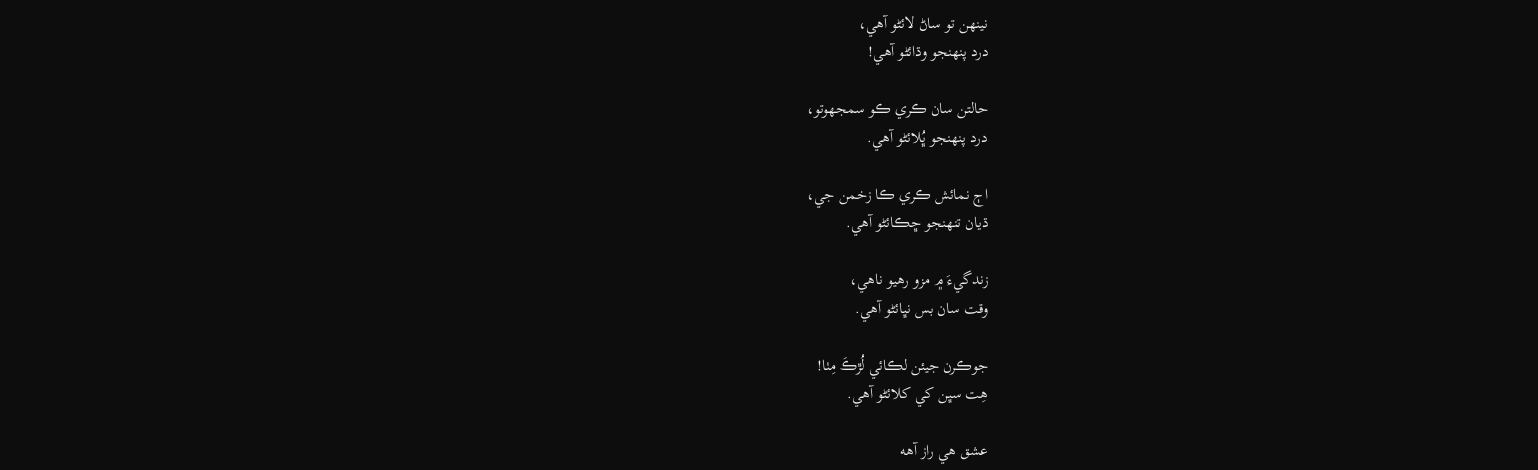نينهن تو ساڻ لائڻو آهي،
درد پنهنجو وڌائڻو آهي!

حالتن سان ڪري ڪو سمجهوتو،
درد پنهنجو ڀُلائڻو آهي.

اڄ نمائش ڪري ڪا زخمن جي،
ڌيان تنهنجو ڇڪائڻو آهي.

زندگيءَ ۾ مزو رهيو ناهي،
وقت سان بس نڀائڻو آهي.

جوڪرن جيئن لڪائي لُڙڪَ مِٺا!
هِت سڀن کي کلائڻو آهي.

عشق هي راز آهه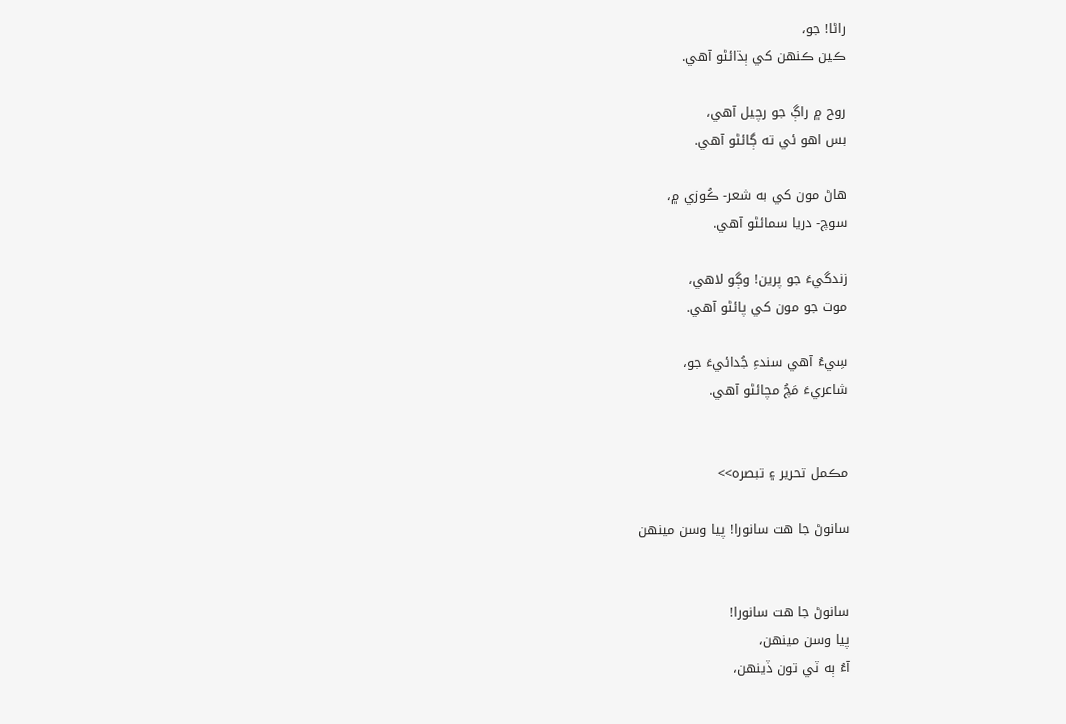راڻا! جو،
ڪين ڪنهن کي ٻڌائڻو آهي.

روح ۾ راڳ جو رچيل آهي،
بس اهو ئي ته ڳائڻو آهي.

هاڻ مون کي به شعر- ڪُوزي ۾،
سوچ- دريا سمائڻو آهي.

زندگيءَ جو پرين! وڳو لاهي،
موت جو مون کي پائڻو آهي.

سِيءُ آهي سندءِ جُدائيءَ جو،
شاعريءَ مَچُ مچائڻو آهي.


مڪمل تحرير ۽ تبصره>>

سانوڻ جا هت سانورا! پيا وسن مينهن


سانوڻ جا هت سانورا!
پيا وسن مينهن،
آءُ ٻه ٽي تون ڏينهن،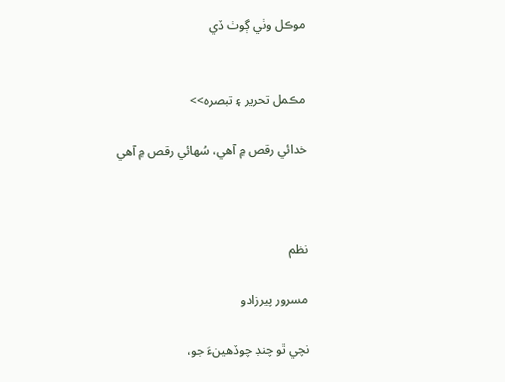موڪل وٺي ڳوٺ ڏي


مڪمل تحرير ۽ تبصره>>

خدائي رقص ۾ آھي، سُھائي رقص ۾ آھي



نظم

مسرور پيرزادو

نچي ٿو چنڊ چوڏهينءَ جو،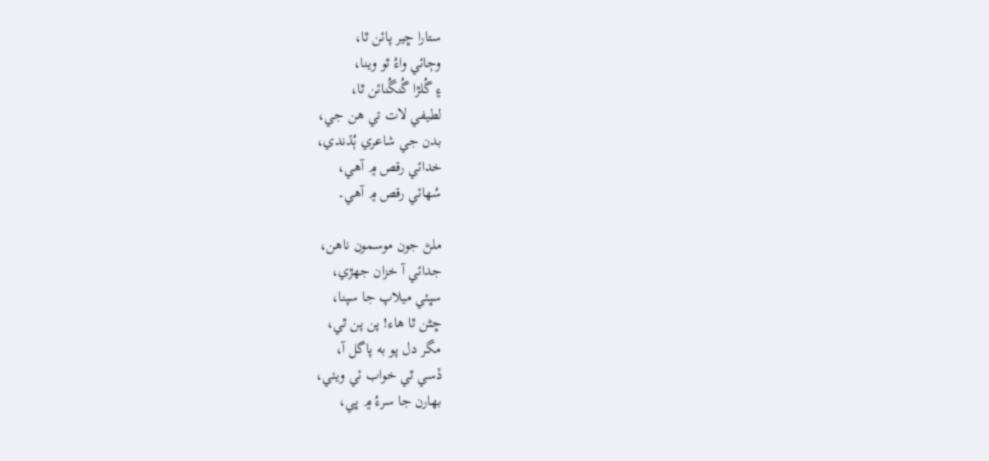ستارا ڇير پائن ٿا،
وڄائي واءُ ٿو وينا،
۽ گُلڙا گُنگُنائن ٿا،
لطيفي لات تي ھن جي،
بدن جي شاعري ٻُڌندي،
خدائي رقص ۾ آھي،
سُھائي رقص ۾ آھي۔

ملڻ جون موسمون ناھن،
جدائي آ خزان جھڙي،
سڀئي ميلاپ جا سپنا،
ڇڻن ٿا ھاء! پن پن ٿي،
مگر دل پو به پاگل آ،
ڏسي ٿي خواب ئي ويٺي،
بھارن جا سرءُ ۾ ڀي،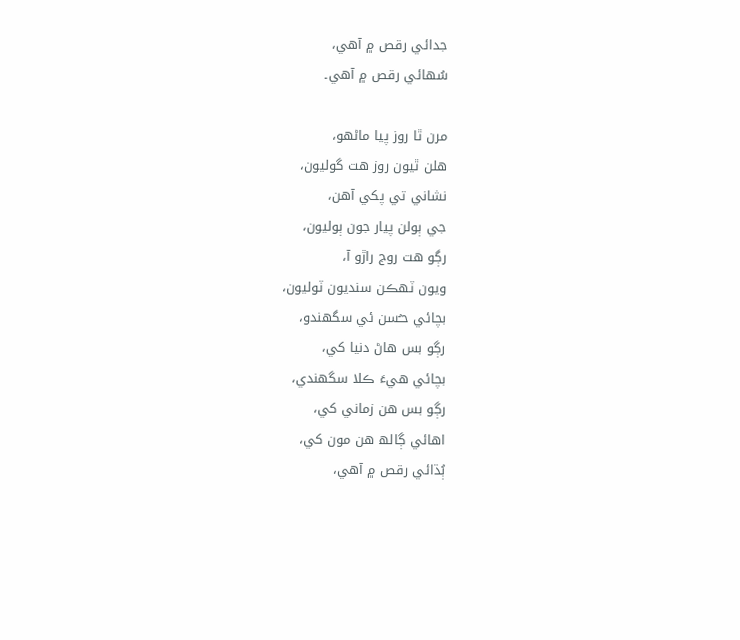جدائي رقص ۾ آھي،
سُھائي رقص ۾ آھي۔

مرن ٿا روز پيا ماڻھو،
ھلن ٿيون روز ھت گوليون،
نشاني تي پکي آھن،
جي ٻولن پيار جون ٻوليون،
رڳو ھت روج راڙو آ،
ويون ٽھڪن سنديون ٽوليون،
بچائي حـُسن ئي سگھندو،
رڳو بس ھاڻ دنيا کي،
بچائي ھيءَ ڪلا سگھندي،
رڳو بس ھن زماني کي،
اھائي ڳالھ ھن مون کي،
ٻُڌائي رقص ۾ آھي،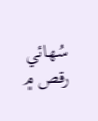سُھائي رقص ۾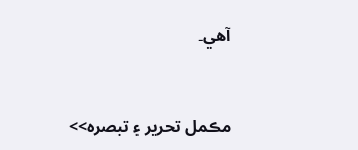آھي۔


مڪمل تحرير ۽ تبصره>>